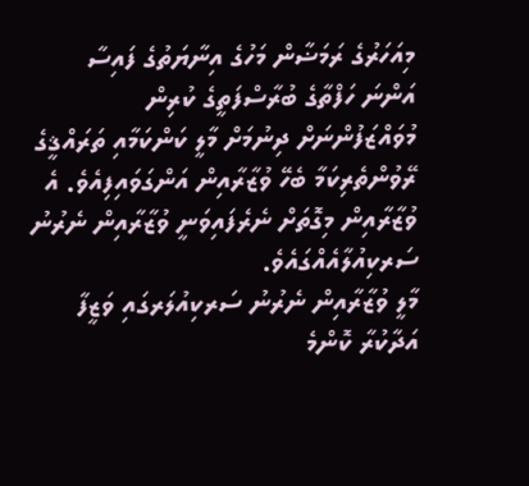މިއަހަރުގެ ރަމަޟާން މަހުގެ އިނާޔަތުގެ ފައިސާ އަންނަ ހަފްތާގެ ބުރާސްފަތީގެ ކުރިން މުވައްޒަފުންނަށް ދިނުމަށް މާލީ ކަންކަމާއި ތަރައްޤީގެ ރޭވުންތެރިކަމާ ބެހޭ ވުޒާރާއިން އަންގަވައިފިއެވެ. އެ ވުޒާރާއިން މިގޮތަށް ނެރެފައިވަނީ ވުޒާރާއިން ނެރުނު ސަރކިއުލާއެއްގައެވެ.
މާލީ ވުޒާރާއިން ނެރުނު ސަރކިއުލަރގައި ވަޒީފާ އަދާކުރާ ކޮންމެ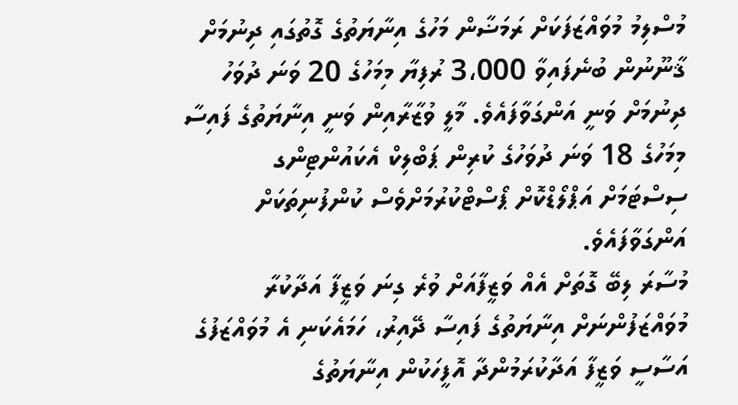މުސްލިމު މުވައްޒަފަކަށް ރަމަޟާން މަހުގެ އިނާޔަތުގެ ގޮތުގައި ދިނުމަށް ޤާނޫނުން ބުނެފައިވާ 3،000 ރުފިޔާ މިމަހުގެ 20 ވަނަ ދުވަހު ދިނުމަށް ވަނީ އަންގަވާފައެވެ. މާލީ ވުޒާރާއިން ވަނީ އިނާޔަތުގެ ފައިސާ މިމަހުގެ 18 ވަނަ ދުވަހުގެ ކުރިން ޕަބްލިކް އެކައުންޓިންގ ސިސްޓަމަށް އަޕްލޯޑްކޮށް ޕޯސްޓްކުރުމަށްވެސް ކުންފުނިތަކަށް އަންގަވާފައެވެ.
މުސާރަ ލިބޭ ގޮތަށް އެއް ވަޒީފާއަށް ވުރެ ގިނަ ވަޒީފާ އަދާކުރާ މުވައްޒަފުންނަށް އިނާޔަތުގެ ފައިސާ ދޭއިރު، ހަމައެކަނި އެ މުވައްޒަފުގެ އަސާސީ ވަޒީފާ އަދާކުރަމުންދާ އޮފީހަކުން އިނާޔަތުގެ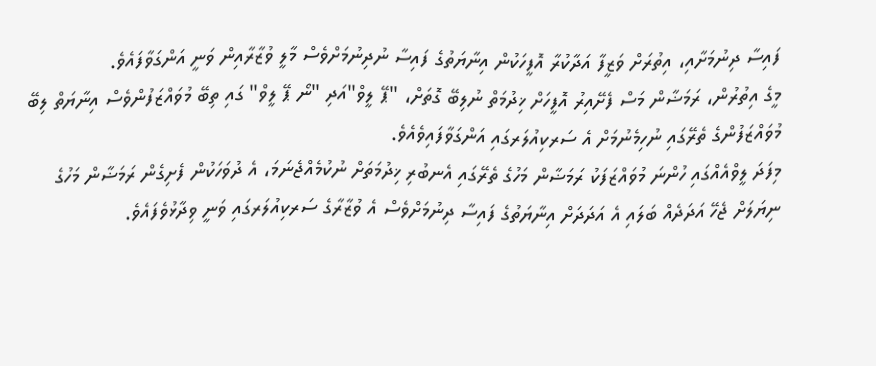ފައިސާ ދިނުމަށާއި، އިތުރަށް ވަޒީފާ އަދާކުރާ އޮފީހަކުން އިނާޔަތުގެ ފައިސާ ނުދިނުމަށްވެސް މާލީ ވުޒާރާއިން ވަނީ އަންގަވާފައެވެ.
މީގެ އިތުރުން، ރަމަޟާން މަސް ފެށޭއިރު އޮފީހަށް ޚިދުމަތް ނުލިބޭ ގޮތަށް، "ޕޭ ލީވް"އަދި "ނޯ ޕޭ ލީވް" ގައި ތިބޭ މުވައްޒަފުންވެސް އިނާޔަތް ލިބޭ މުވައްޒަފުންގެ ތެރޭގައި ނުހިމެނުމަށް އެ ސަރކިއުލަރގައި އަންގަވާފައިވެއެވެ.
މިފަދަ ލީވްއެއްގައި ހުންނަ މުވައްޒަފަކު ރަމަޟާން މަހުގެ ތެރޭގައި އެނބުރި ޚިދުމަތަށް ނުކުމެއްޖެނަމަ، އެ ދުވަހަކުން ފެށިގެން ރަމަޟާން މަހުގެ ނިޔަލަށް ޖެހޭ އަދަދެއް ބަލައި އެ އަދަދަށް އިނާޔަތުގެ ފައިސާ ދިނުމަށްވެސް އެ ވުޒާރާގެ ސަރކިއުލަރގައި ވަނީ ވިދާޅުވެފައެވެ.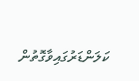ކަލަންޑަރުގައިވާގޮތުން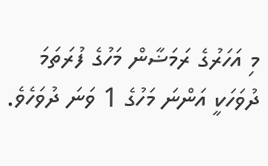މި އަހަރުގެ ރަމަޟާން މަހުގެ ފުރަތަމަ ދުވަހަކީ އަންނަ މަހުގެ 1 ވަނަ ދުވަހެވެ.